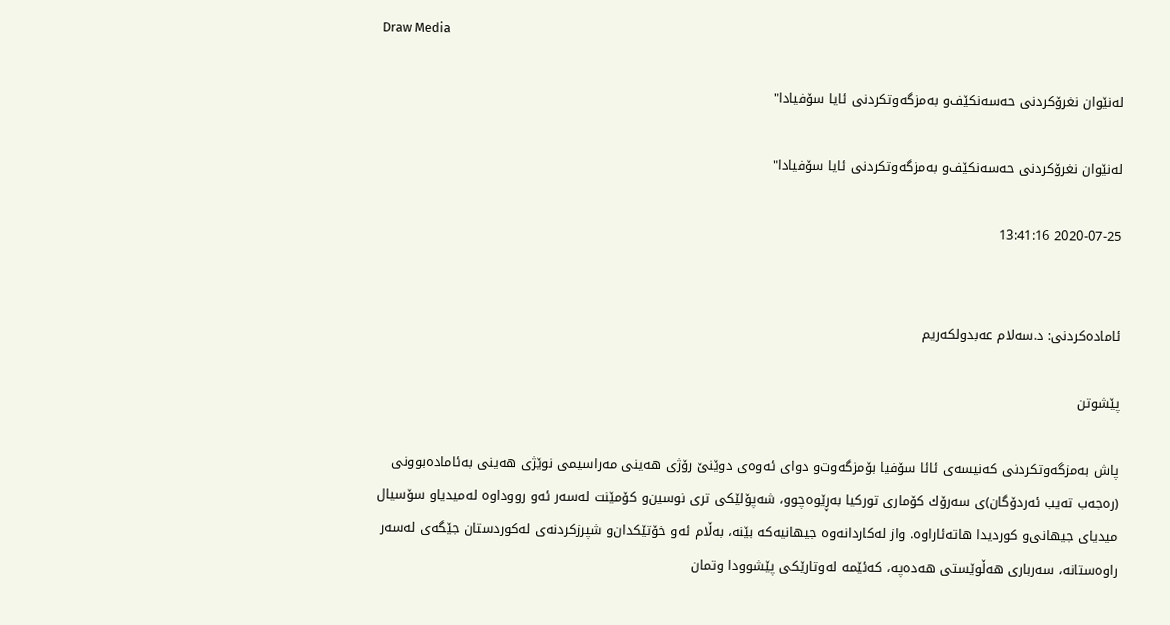Draw Media

له‌نێوان نغرۆكردنی حه‌سه‌نكێف‌و به‌مزگه‌وتكردنی ئایا سۆفیادا"

له‌نێوان نغرۆكردنی حه‌سه‌نكێف‌و به‌مزگه‌وتكردنی ئایا سۆفیادا"

2020-07-25 13:41:16


ئامادەكردنی: د.سه‌لام عه‌بدولكه‌ریم

پێشوتن

پاش به‌مزگه‌وتكردنی كه‌نیسه‌ی ئائا سۆفیا بۆمزگه‌وت‌و دوای ئه‌وه‌ی دوێنێ رۆژی هه‌ینی مه‌راسیمی نوێژی هه‌ینی به‌ئاماده‌بوونی (ره‌جه‌ب ته‌یب ئه‌ردۆگان)ی سه‌رۆك كۆماری توركیا به‌ڕێوه‌چوو، شه‌پۆلێكی تری نوسین‌و كۆمێنت له‌سه‌ر ئه‌و رووداوه‌ له‌میدیا‌و سۆسیال میدیای جیهانی‌و كوردیدا هاته‌ئاراوه‌. واز له‌كاردانه‌وه‌ جیهانیه‌كه‌ بێنه‌، به‌ڵام ئه‌و خۆتێكدان‌و شپرزكردنه‌ی له‌كوردستان جێگه‌ی له‌سه‌ر راوه‌ستانه‌، سه‌رباری هه‌ڵوێستی هه‌ده‌په‌، كه‌ئێمه‌ له‌وتارێكی پێشوودا وتمان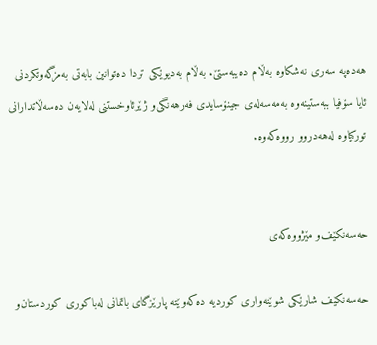هه‌ده‌په‌ سه‌ری نه‌شكاوه‌ به‌ڵام ده‌یبه‌ستێ. به‌ڵام به‌دیوێكی تردا ده‌توانین بابه‌تی به‌مزگه‌وتكردنی ئایا سۆفیا ببه‌ستینه‌وه‌ به‌مه‌سه‌له‌ی جینۆسایدی فه‌رهه‌نگی‌و ژێرئاوخستنی له‌لایه‌ن ده‌سه‌ڵاتدارانی توركیاوه‌ له‌هه‌دروو رووه‌كه‌وه‌.


حه‌سه‌نكێف‌و مێژووه‌كه‌ی

حه‌سه‌نكێف شارێكی شوێنەواری كوردیە دەكەوێتە پارێزگای باتمانی لەباكوری كوردستان‌و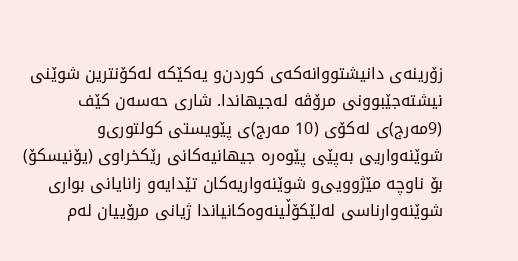زۆرینەی دانیشتووانەكەی كوردن‌و یەكێكه‌ لەكۆنترین شوێنی نیشتەجێبوونی مرۆڤە لەجیهاندا. شاری حەسەن كێف (9مەرج)ی لەكۆی (10 مەرج)ی پێویستی كولتوری‌و شوێنەواریی بەپێی پێوەرە جیهانیەكانی رێكخراوی (یۆنیسكۆ) بۆ ناوچە مێژوویی‌و شوێنەواریەكان تێدایە‌و زانایانی بواری شوێنەوارناسی لەلێكۆڵینەوەكانیاندا ژیانی مرۆییان لەم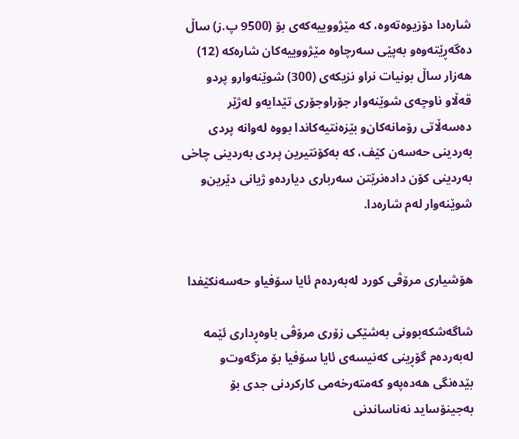شارەدا دۆزیوەتەوە، كە مێژووییەكەی بۆ (9500 پ.ز) ساڵ دەگەڕێتەوە‌و بەپێی سەرچاوە مێژووییەكان شارەكە (12) هەزار ساڵ بونیات نرا‌و نزیكەی (300) شوێنەوار‌و پرد‌و قەڵا‌و ناوچەی شوێنەوار جۆراوجۆری تێدایە‌و لەژێر دەسەڵاتی رۆمانەكان‌و بێزەنتیەكاندا بووە لەوانە پردی بەردینی حەسەن كێف، كە بەكۆنتیرین پردی بەردینی چاخی بەردینی كۆن دادەنرێتن سه‌رباری دیارده‌‌و ژیانی دێرین‌و شوێنه‌وار له‌م شاره‌دا.


هۆشیاری مرۆڤی كورد له‌به‌رده‌م ئایا سۆفیا‌و حه‌سه‌نكێفدا

شاگه‌شكه‌بوونی به‌شێكی زۆری مرۆڤی باوه‌ڕداری ئێمه‌ له‌به‌رده‌م گۆڕینی كه‌نیسه‌ی ئایا سۆفیا بۆ مزگه‌وت‌و بێده‌نگی هه‌ده‌په‌‌و كه‌مته‌رخه‌می كاركردنی جدی بۆ به‌جینۆساید نه‌ناساندنی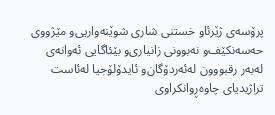پرۆسه‌ی ژێرئاو خستنی شاری شوێنه‌واریی‌و مێژووی حه‌سه‌نكێف‌و نه‌بوونی زانیاری‌و بێئاگایی ئه‌وانه‌ی له‌به‌ر رقبووون له‌ئه‌ردۆگان‌و ئایدۆلۆجیا له‌ئاست تراژیدیای چاوه‌ڕوانكراوی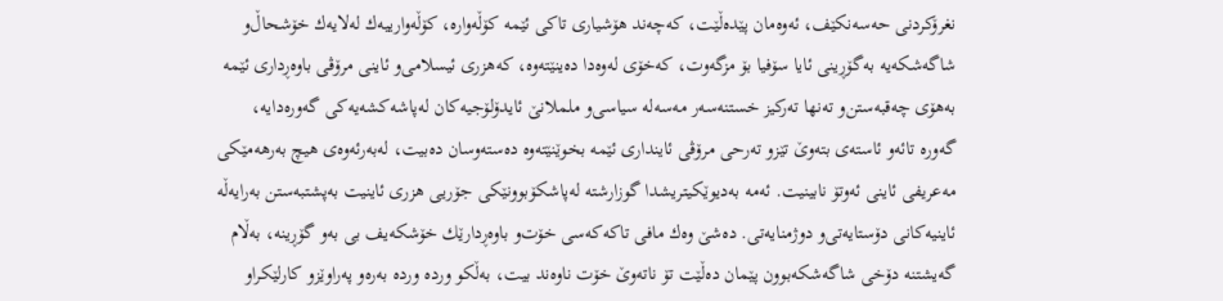نغرۆكردنی حه‌سه‌نكێف، ئه‌وه‌مان پێده‌ڵێت، كه‌چه‌ند هۆشیاری تاكی ئێمه‌ كۆڵه‌واره‌، كۆڵه‌وارییه‌ك له‌لایه‌ك خۆشحاڵ‌و شاگه‌شكه‌یه‌ به‌گۆڕینی ئایا سۆفیا بۆ مزگه‌وت، كه‌خۆی له‌وه‌دا ده‌ینێته‌وه‌، كه‌هزری ئیسلامی‌و ئاینی مرۆڤی باوه‌ڕداری ئێمه‌ به‌هۆی چه‌قبه‌ستن‌و ته‌نها ته‌ركیز خستنه‌سه‌ر مه‌سه‌له‌ سیاسی‌و ململانێ ئایدۆلۆجیه‌كان له‌پاشه‌كشه‌یه‌كی گه‌وره‌دایه‌، گه‌وره‌ تائه‌و ئاسته‌ی بته‌وێ تێز‌و ته‌رحی مرۆڤی ئاینداری ئێمه‌ بخوێنێته‌وه‌ ده‌سته‌وسان ده‌بیت، له‌به‌رئه‌وه‌ی هیچ به‌رهه‌مێكی مه‌عریفی ئاینی ئه‌وتۆ نابینیت. ئه‌مه‌ به‌دیوێكیتریشدا گوزارشته‌ له‌پاشكۆبوونێكی جۆریی هزری ئاینیت به‌پشتبه‌ستن به‌رایه‌ڵه‌ ئاینیه‌كانی دۆستایه‌تی‌و دوژمنایه‌تی. ده‌شێ وه‌ك مافی تاكه‌كه‌سی خۆت‌و باوه‌ڕدارێك خۆشكه‌یف بی به‌و گۆڕینه‌، به‌ڵام گه‌یشتنه‌ دۆخی شاگه‌شكه‌بوون پێمان ده‌ڵێت تۆ ناته‌وێ خۆت ناوه‌ند بیت، به‌ڵكو ورده‌ ورده‌ به‌ره‌و په‌راوێز‌و كارلێكراو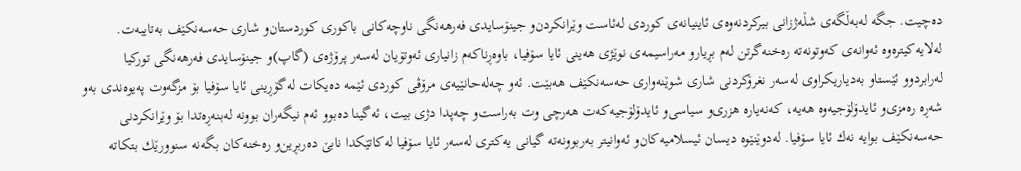ده‌چیت. جگه‌ له‌به‌ڵگه‌ی شڵه‌ژزانی بیركردنه‌وه‌ی ئاینیانه‌ی كوردی له‌ئاست وێرانكردن‌و جینۆسایدی فه‌رهه‌نگی ناوچه‌كانی باكوری كوردستان‌و شاری حه‌سه‌نكێف به‌تایبه‌ت.
له‌لایه‌كیتره‌وه‌ ئه‌وانه‌ی كه‌وتونه‌ته‌ ره‌خنه‌گرتن له‌م بڕیار‌و مه‌راسیمه‌ی نوێژی هه‌ینی ئایا سۆفیا، باوه‌ڕناكه‌م زانیاری ئه‌وتۆیان له‌سه‌ر پرۆژه‌ی (گاپ)و جینۆسایدی فه‌رهه‌نگی توركیا له‌رابردوو ئێستا‌و به‌دیاریكراوی له‌سه‌ر نغرۆكردنی شاری شوێنه‌واری حه‌سه‌نكێف هه‌بێت. ئه‌و چه‌له‌حانێیه‌ی مرۆڤی كوردی ئێمه‌ ده‌یكات له‌گۆڕینی ئایا سۆفیا بۆ مزگه‌وت په‌یوه‌ندی به‌و شه‌ڕه‌ ره‌مزی‌و ئایدۆلۆجیه‌وه‌ هه‌یه‌، كه‌نه‌یاره‌ هزری‌و سیاسی‌و ئایدۆلۆجیه‌كه‌ت هه‌رچی وت به‌راست‌و چه‌پدا دژی بیت، ئه‌گینا ده‌بوو ئه‌م نیگه‌ران بوونه‌ له‌بنه‌ڕه‌تدا بۆ وێرانكردنی حه‌سه‌نكێف بوایه‌ نه‌ك ئایا سۆفیا. له‌دوێنێوه‌ دیسان ئیسلامیه‌كان‌و ئه‌وانیتر به‌ربوونه‌ته‌ گیانی یه‌كتری له‌سه‌ر ئایا سۆفیا له‌كاتێكدا نابێ ده‌ربڕین‌و ره‌خنه‌كان بگه‌نه‌ سنوورێك بتكاته‌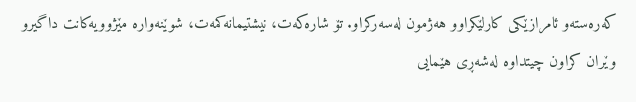كه‌ره‌سته‌‌و ئامرازێكی كارلێكراو‌و هه‌ژمون له‌سه‌ركراو. تۆ شاره‌كه‌ت، نیشتیمانه‌كمه‌ت، شوێنه‌واره‌ مێژوویه‌كانت داگیر‌و وێران كراون چیتداوه‌ له‌شه‌ڕی هێمایی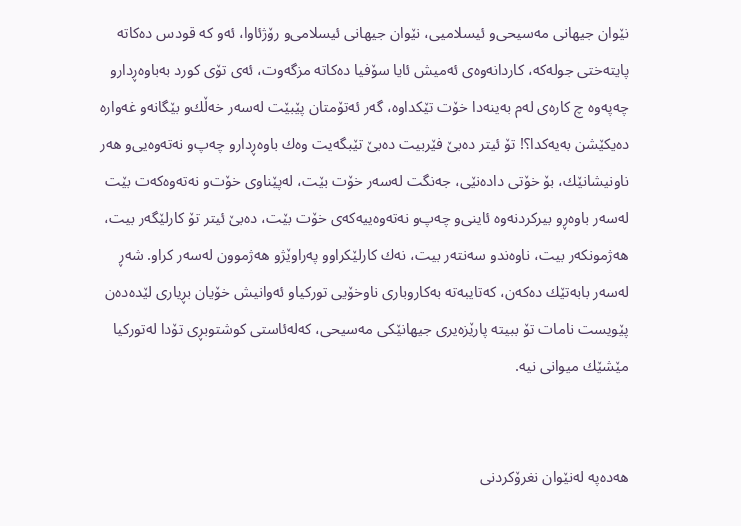نێوان جیهانی مه‌سیحی‌و ئیسلامیی، نێوان جیهانی ئیسلامی‌و رۆژئاوا، ئه‌و كه‌ قودس ده‌كاته‌ پایته‌ختی جوله‌كه‌، كاردانه‌وه‌ی ئه‌میش ئایا سۆفیا ده‌كاته‌ مزگه‌وت، ئه‌ی تۆی كورد به‌باوه‌ڕدار‌و چه‌په‌وه‌ چ كاره‌ی له‌م به‌ینه‌دا خۆت تێكداوه‌، گه‌ر ئه‌تۆمتان پێبێت له‌سه‌ر خه‌ڵك‌و بێگانه‌‌و غه‌واره‌ ده‌یكێشن به‌یه‌كدا؟! تۆ ئیتر ده‌بێ فێربیت ده‌بێ تێبگه‌یت وه‌ك باوه‌ڕدار‌و چه‌پ‌و نه‌ته‌وه‌یی‌و هه‌ر ناونیشانێك، بۆ خۆتی داده‌نێی، جه‌نگت له‌سه‌ر خۆت بێت، له‌پێناوی خۆت‌و نه‌ته‌وه‌كه‌ت بێت له‌سه‌ر باوه‌ڕ‌و بیركردنه‌وه‌ ئاینی‌و چه‌پ‌و نه‌ته‌وه‌ییه‌كه‌ی خۆت بێت، ده‌بێ ئیتر تۆ كارلێگه‌ر بیت، هه‌ژمونكه‌ر بیت، ناوه‌ند‌و سه‌نته‌ر بیت، نه‌ك كارلێكراو‌و په‌راوێژ‌و هه‌ژموون له‌سه‌ر كراو. شه‌ڕ له‌سه‌ر بابه‌تێك ده‌كه‌ن، كه‌تایبه‌ته‌ به‌كاروباری ناوخۆیی توركیا‌و ئه‌وانیش خۆیان بڕیاری لێده‌ده‌ن پێویست نامات تۆ ببیته‌ پارێزه‌یری جیهانێكی مه‌سیحی، كه‌له‌ئاستی كوشتوبڕی تۆدا له‌توركیا مێشێك میوانی نیه‌.


هه‌ده‌په‌ له‌نێوان نغرۆكردنی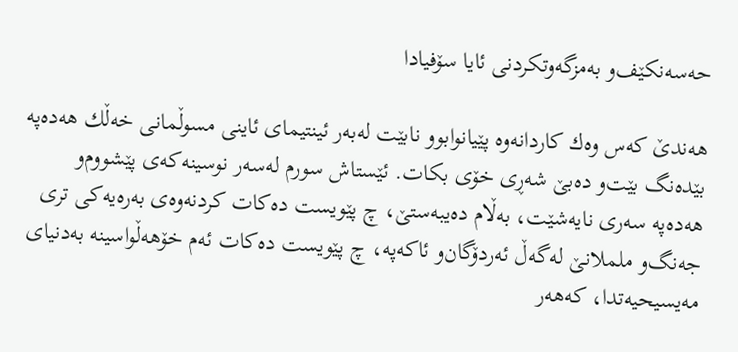حه‌سه‌نكێف‌و به‌مزگه‌وتكردنی ئایا سۆفیادا

هه‌ندێ كه‌س وه‌ك كاردانه‌وه‌ پێیانوابوو نابێت له‌به‌ر ئینتیمای ئاینی مسوڵمانی خه‌ڵك هه‌ده‌په‌ بێده‌نگ بێت‌و ده‌بێ شه‌ڕی خۆی بكات. ئێستاش سورم له‌سه‌ر نوسینه‌كه‌ی پێشووم‌و هه‌ده‌په‌ سه‌ری نایه‌شێت، به‌ڵام ده‌یبه‌ستێ، چ پێویست ده‌كات كردنه‌وه‌ی به‌ره‌یه‌كی تری جه‌نگ‌و ململانێ له‌گه‌ڵ ئه‌ردۆگان‌و ئاكه‌په‌، چ پێویست ده‌كات ئه‌م خۆهه‌ڵواسینه‌ به‌دنیای مه‌یسیحیه‌تدا، كه‌هه‌ر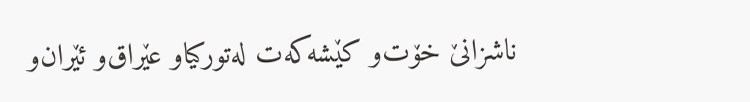ناشزانێ خۆت‌و كێشه‌كه‌ت له‌توركیا‌و عێراق‌و ئێران‌و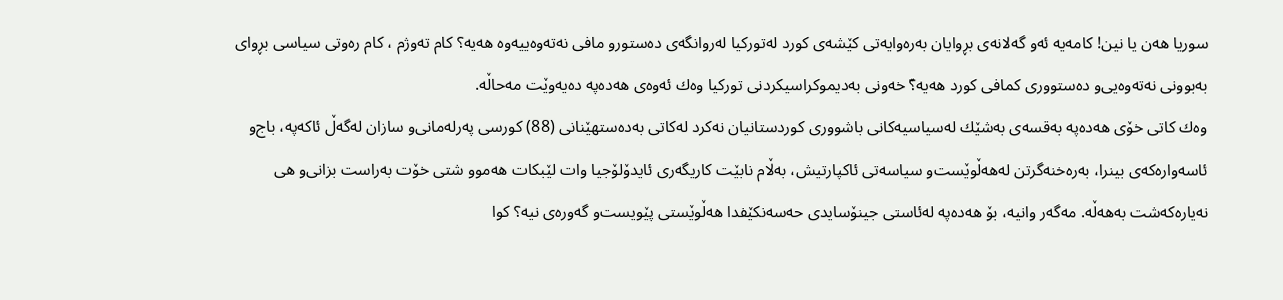سوریا هه‌ن یا نین! كامه‌یه‌ ئه‌و گه‌لانه‌ی بڕوایان به‌ره‌وایه‌تی كێشه‌ی كورد له‌توركیا له‌روانگه‌ی ده‌ستور‌و مافی نه‌ته‌وه‌ییه‌وه‌ هه‌یه‌؟ كام ته‌وژم ، كام ره‌وتی سیاسی بڕوای به‌بوونی نه‌ته‌وه‌یی‌و ده‌ستووری كمافی كورد هه‌یه‌؟ّ خه‌ونی به‌دیموكراسیكردنی توركیا وه‌ك ئه‌وه‌ی هه‌ده‌په‌ ده‌یه‌وێت مه‌حاڵه‌.
وه‌ك كاتی خۆی هه‌ده‌په‌ به‌قسه‌ی به‌شێك له‌سیاسیه‌كانی باشووری كوردستانیان نه‌كرد له‌كاتی به‌ده‌ستهێنانی (88) كورسی په‌رله‌مانی‌و سازان له‌گه‌ڵ ئاكه‌په‌، باج‌و ئاسه‌واره‌كه‌ی بینرا، به‌ره‌خنه‌گرتن له‌هه‌ڵوێست‌و سیاسه‌تی ئاكپارتیش، به‌ڵام نابێت كاریگه‌ری ئایدۆلۆجیا وات لێبكات هه‌موو شتی خۆت به‌راست بزانی‌و هی نه‌یاره‌كه‌شت به‌هه‌ڵه‌. مه‌گه‌ر وانیه‌، بۆ هه‌ده‌په‌ له‌ئاستی جینۆسایدی حه‌سه‌نكێفدا هه‌ڵوێستی پێویست‌و گه‌وره‌ی نیه‌؟ كوا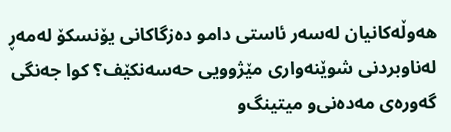هه‌وڵه‌كانیان له‌سه‌ر ئاستی دامو ده‌زگاكانی یۆنسكۆ له‌مه‌ڕ له‌ناوبردنی شوێنه‌واری مێژوویی حه‌سه‌نكێف؟ كوا جه‌نگی گه‌وره‌ی مه‌ده‌نی‌و میتینگ‌و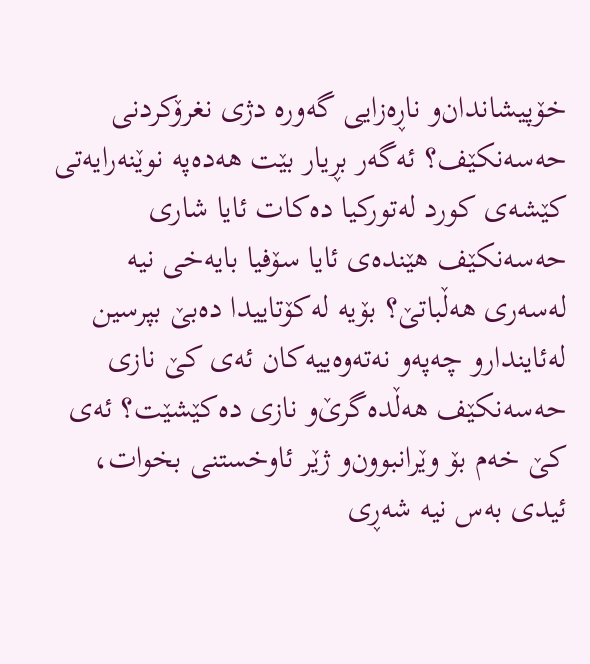خۆپیشاندان‌و ناڕه‌زایی گه‌وره‌ دژی نغرۆكردنی حه‌سه‌نكێف؟ ئه‌گه‌ر بڕیار بێت هه‌ده‌په‌ نوێنه‌رایه‌تی كێشه‌ی كورد له‌توركیا ده‌كات ئایا شاری حه‌سه‌نكێف هێنده‌ی ئایا سۆفیا بایه‌خی نیه‌ له‌سه‌ری هه‌ڵباتێ؟ بۆیه‌ له‌كۆتاییدا ده‌بێ بپرسین له‌ئایندار‌و چه‌په‌‌و نه‌ته‌وه‌ییه‌كان ئه‌ی كێ نازی حه‌سه‌نكێف هه‌ڵده‌گرێ‌و نازی ده‌كێشێت؟ ئه‌ی كێ خه‌م بۆ وێرانبوون‌و ژێر ئاوخستنی بخوات، ئیدی به‌س نیه‌ شه‌ڕی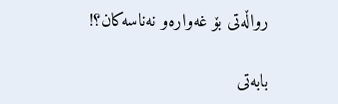رواڵه‌تی بۆ غه‌واره‌‌و نه‌ناسه‌كان؟!

بابه‌تی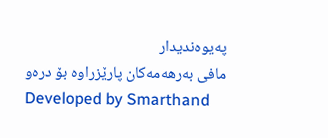په‌یوه‌ندیدار
مافی به‌رهه‌مه‌كان پارێزراوه‌ بۆ دره‌و
Developed by Smarthand